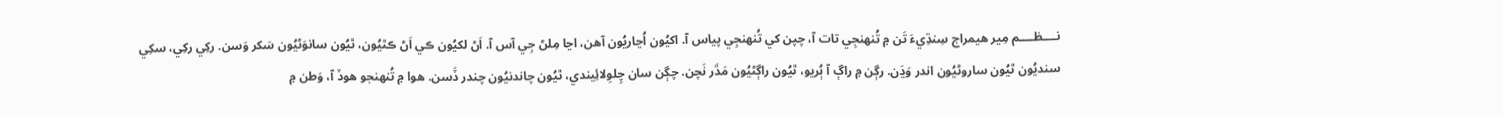نــــظــــم مِير ھيمراج سِنڌِيءَ تَن ۾ تُنهنجِي تات آ، چپن کي تُنهنجِي پياس آ. اکيُون اُڃاريُون آهن، اڃا مِلڻ جِي آس آ. اَڻ لکيُون ڪي اَڻ ڪٿيُون، ٿيُون سانوَڻيُون سَکر وَسن. رکِي رکِي، سکِي سنديُون ٿيُون ساروڻيُون اندر وَڍَن. رڳن ۾ راڳ آ ٻُريو، ٿيُون راڳڻيُون مَڌَر نَچن. چڳن سان چِلوِلائِيندي، ٿيُون چاندنيُون چندر ڏَسن. هوا ۾ تُنهنجو هوڏ آ، وَطن ۾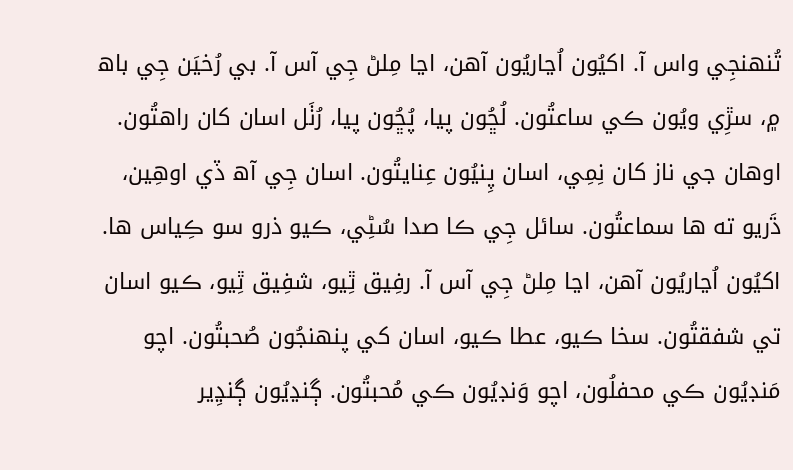تُنهنجِي واس آ. اکيُون اُڃاريُون آهن، اڃا مِلڻ جِي آس آ. بي رُخيَن جِي باھ ۾، سڙِي ويُون ڪي ساعتُون. لُڇُون پيا، پُڇُون پيا، رُٺَل اسان کان راهتُون. اوهان جي ناز کان نِمِي، اسان پِنيُون عِنايتُون. اسان جِي آھ ڏي اوهِين، ڌَريو ته ها سماعتُون. سائل جِي ڪا صدا سُڻِي، ڪيو ذرو سو ڪِياس ها. اکيُون اُڃاريُون آهن، اڃا مِلڻ جِي آس آ. رفِيق ٿِيو، شفِيق ٿِيو، ڪيو اسان تي شفقتُون. سخا ڪيو، عطا ڪيو، اسان کي پنهنجُون صُحبتُون. اچو مَنڊيُون ڪي محفلُون، اچو وَنڊيُون ڪي مُحبتُون. ڳنڍيُون ڳنڍِير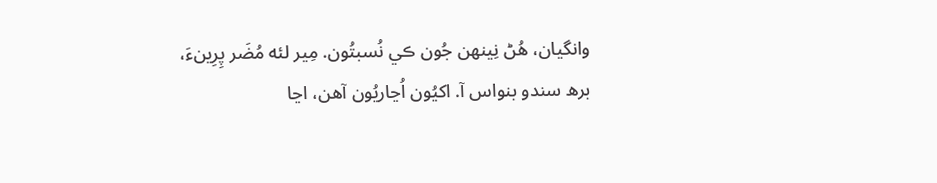وانگيان، هُڻ نِينهن جُون ڪي نُسبتُون. مِير لئه مُضَر پِرِينءَ، برھ سندو بنواس آ. اکيُون اُڃاريُون آهن، اڃا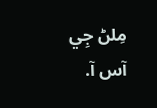مِلڻ جِي آس آ.